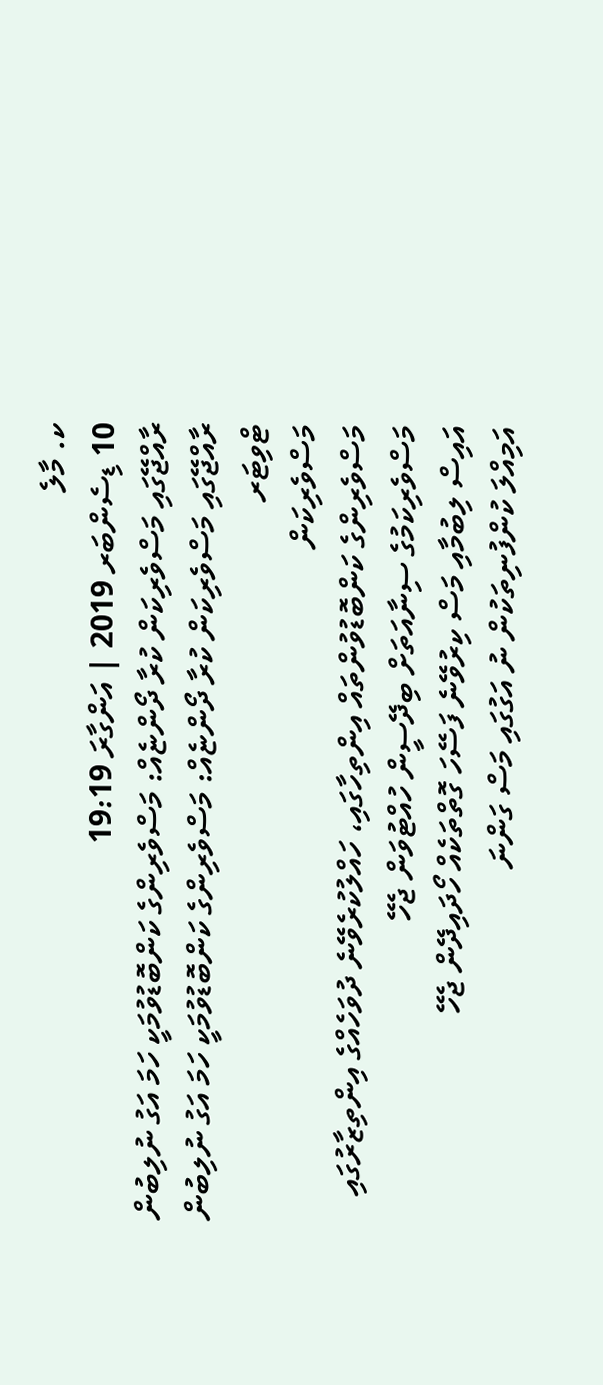ކ. މާލެ
10 ޑިސެންބަރ 2019 | އަންގާރަ 19:19
ރާއްޖޭގައި މަސްވެރިކަން ކުރާ ދޯންޏެއް: މަސްވެރިންގެ ކަންބޮޑުވުމަކީ ހަމަ އަގު ނުލިބުން
ރާއްޖޭގައި މަސްވެރިކަން ކުރާ ދޯންޏެއް: މަސްވެރިންގެ ކަންބޮޑުވުމަކީ ހަމަ އަގު ނުލިބުން
ޓްވިޓަރ
މަސްވެރިކަން
މަސްވެރިންގެ ކަންބޮޑުވުންތައް އިންތިހާގައި، ހައްލުކުރެވޭނެ ދުވަހެއްގެ އިންތިޒާރުގައި
މަސްވެރިކަމުގެ ސިނާއަތަށް ބިދޭސީން ހުއްޓުވަން ޖެހޭ
އައިސް ލިބުމާއި މަސް ކިރުވޭނެ ފަސޭހަ ގޮތްތަކެއް ހޯދައިދޭން ޖެހޭ
އަމިއްލަ ކުންފުނިތަކުން ނު އަގުގައި މަސް ގަންނަ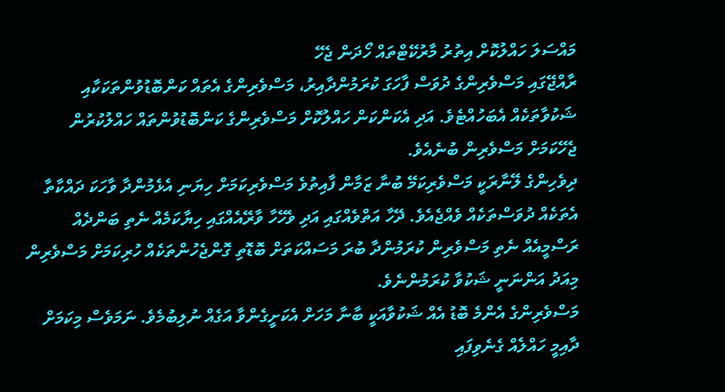މައްސަލަ ހައްލުކޮށް އިތުރު މާރުކޭޓްތައް ހޯދަން ޖެހޭ
ރާއްޖޭގައި މަސްވެރިންގެ ދުވަސް ފާހަގަ ކުރަމުންދާއިރު، މަސްވެރިންގެ އެތައް ކަންބޮޑުވުންތަކަކާއި ޝަކުވާތަކެއް އެބަހުއްޓެވެ. އަދި އެކަންކަން ހައްލުކޮށް މަސްވެރިންގެ ކަންބޮޑުވުންތައް ހައްލުކުރުން ޖެހޭކަމަށް މަސްވެރިން ބުނެއެވެ.
ދިވެހިންގެ ލޭނާރަކީ މަސްވެރިކަމޭ ބުނާ ޒަމާން ފާއިތުވެ މަސްވެރިކަމަށް ހިޔަނި އެޅެމުންދާ ވާހަކަ ދައްކާތާ އެތަކެއް ދުވަސްތަކެއް ވެއްޖެއެވެ. ދޭހާ އަތްވެއްގައި އަދި ވެހޭހާ ވާރޭއެއްގައި ހިޔާކަމެއް ނެތި ބަންދެއް ރަސްމީއެއް ނެތި މަސްވެރިން ކުރަމުންދާ ބުރަ މަސައްކަތަށް ބޮޑޮތި ގޮންޖެހުންތަކެއް ހުރިކަމަށް މަސްވެރިން މިއަދު އަންނަނީ ޝަކުވާ ކުރަމުންނެވެ.
މަސްވެރިންގެ އެންމެ ބޮޑު އެއް ޝަކުވާއަކީ ބާނާ މަހަށް އެކަށީގެންވާ އަގެއް ނުލިބުމެވެ. ނަމަވެސް މިކަމަށް ދާއިމީ ހައްލެއް ގެނެވިފައި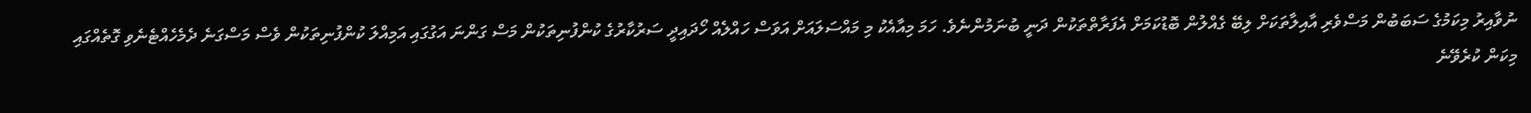ނުވާއިރު މިކަމުގެ ސަބަބުން މަސްވެރި އާއިލާތަކަށް ލިބޭ ގެއްލުން ބޮޑުކަމަށް އެފަރާތްތަކުން ދަނީ ބުނަމުންނެވެ. ހަމަ މިއާއެކު މި މައްސަލައަށް އަވަސް ހައްލެއް ހޯދައިދީ ސަރުކާރުގެ ކުންފުނިތަކުން މަސް ގަންނަ އަގުގައި އަމިއްލަ ކުންފުނިތަކުން ވެސް މަސްގަނެ ދެމެހެއްޓެނެވި ގޮތެއްގައި މިކަން ކުރެވޭނެ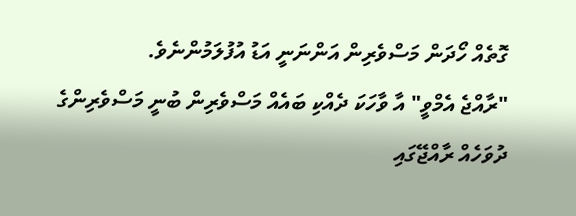ގޮތެއް ހޯދަން މަސްވެރިން އަންނަނީ އަޑު އުފުލަމުންނެވެ.
"ރާއްޖެ އެމްވީ" އާ ވާހަކަ ދެއްކި ބައެއް މަސްވެރިން ބުނީ މަސްވެރިންގެ ދުވަހެއް ރާއްޖޭގައި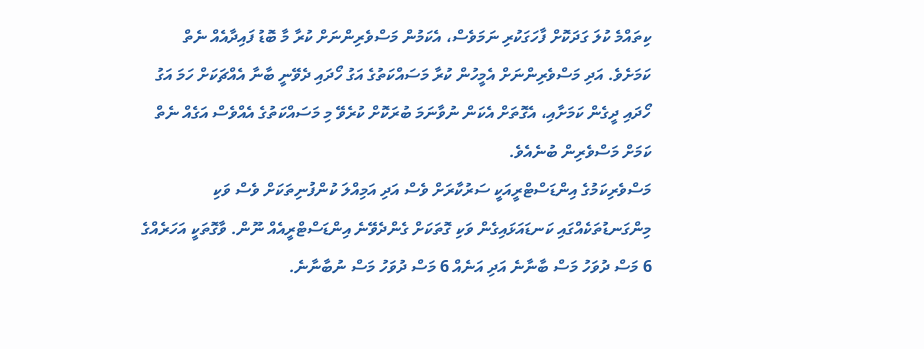ކިތައްމެ ކުލަ ގަދަކޮށް ފާހަގަކުރި ނަމަވެސް، އެކަމުން މަސްވެރިންނަށް ކުރާ މާ ބޮޑު ފައިދާއެއް ނެތް ކަމަށެވެ. އަދި މަސްވެރިންނަށް އެމީހުން ކުރާ މަސައްކަތުގެ އަގު ހޯދައި ދެވޭނީ ބާނާ އެއްޗަކަށް ހަމަ އަގު ހޯދައި ދީގެން ކަމަށާއި، އެގޮތަށް އެކަން ނުވާނަމަ ބުރަކޮށް ކުރެވޭ މި މަސައްކަތުގެ އެއްވެސް އަގެއް ނެތް ކަމަށް މަސްވެރިން ބުނެއެވެ.
މަސްވެރިކަމުގެ އިންޑަސްޓްރީއަކީ ސަރުކާރަށް ވެސް އަދި އަމިއްލަ ކުންފުނިތަކަށް ވެސް ވަކި މިންގަނޑުތަކެއްގައި ކަނޑައަޅައިގެން ވަކި ގޮތަކަށް ގެންދެވޭނެ އިންޑަސްޓްރީއެއް ނޫން. ވާގޮތަކީ އަހަރެއްގެ 6 މަސް ދުވަހު މަސް ބާނާނެ އަދި އަނެއް 6 މަސް ދުވަހު މަސް ނުބާނާނެ.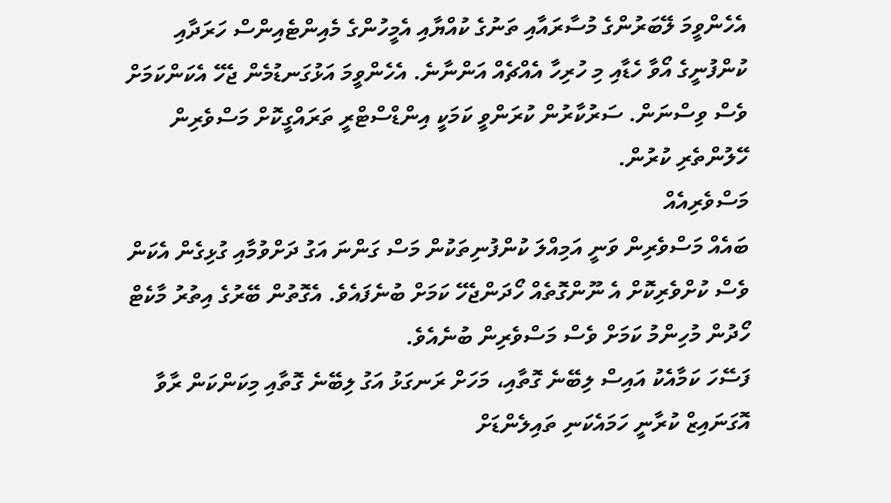އެހެންވީމަ ލޭބަރުންގެ މުސާރައާއި ތަނުގެ ކުއްޔާއި އެމީހުންގެ މެއިންޓެއިންސް ހަރަދާއި ކުންފުނީގެ އޯވާ ހެޑާއި މި ހުރިހާ އެއްޗެއް އަންނާނެ. އެހެންވީމަ އަޅުގަނޑުމެން ޖެހޭ އެކަންކަމަށް ވެސް ވިސްނަން. ސަރުކާރުން ކުރަންވީ ކަމަކީ އިންޑްސްޓްރީ ތަރައްގީކޮށް މަސްވެރިން ހޭލުންތެރި ކުރުން.
މަސްވެރިއެއް
ބައެއް މަސްވެރިން ވަނީ އަމިއްލަ ކުންފުނިތަކުން މަސް ގަންނަ އަގު ދަށްވުމާއި ގުޅިގެން އެކަން ވެސް ކުށްވެރިކޮށް އެ ނޫންގޮތެއް ހޯދަންޖެހޭ ކަމަށް ބުނެފައެވެ. އެގޮތުން ބޭރުގެ އިތުރު މާކެޓް ހޯދުން މުހިންމު ކަމަށް ވެސް މަސްވެރިން ބުނެއެވެ.
ފަސޭހަ ކަމާއެކު އައިސް ލިބޭނެ ގޮތާއި، މަހަށް ރަނގަޅު އަގު ލިބޭނެ ގޮތާއި މިކަންކަން ރާވާ އޮގަނައިޒް ކުރާނީ ހަމައެކަނި ތައިލެންޑަށް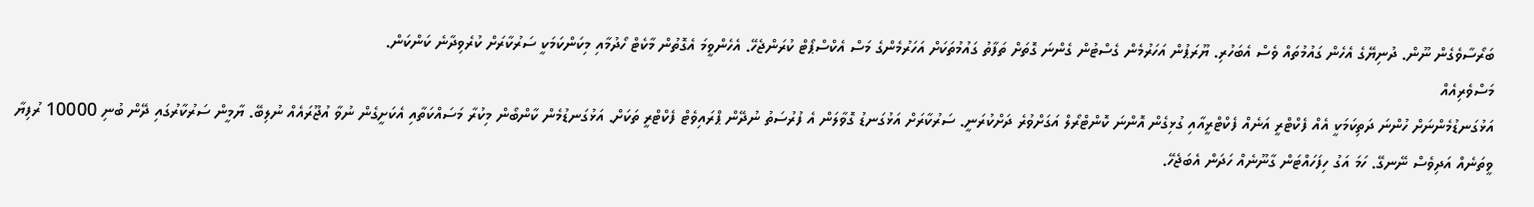ބަރޯސާވެގެން ނޫން. ދުނިޔޭގެ އެހެން ގައުމުތައް ވެސް އެބަހުރި. ޔޫރަޕުން އަހަރުމެން ގެސްޓުން ގެންނަ ގޮތަށް ތަފާތު ގައުމުތަކަށް އަހަރުމެންގެ މަސް އެކްސްޕޯޓް ކުރަންޖެހޭ. އެހެންވީމަ އެގޮތުން މާކެޓް ހޯދުމާއި މިކަންކަމަކީ ސަރުކާރަށް ކުރެވިދާނެ ކަންކަން.
މަސްވެރިއެއް
އަޅުގަނޑުމެންނަށް ހުންނަ ދަތިކަމަކީ އެއް ފެކްޓްރީ އަނެއް ފެކްޓްރީއާއި ގުޅިގެން އޮންނަ ކޮންޓްރޯލް އަގަށްވުރެ ދަށްކުރަނީ. ސަރުކާރަށް އަޅުގަނޑު ގޮވާލަން އެ ފުރުސަތު ނުދޭން ޕްރައިވެޓް ފެކްޓްރީ ތަކަށް. އަޅުގަނޑުމެން ކާންބޯން މިކުރާ މަސައްކަތާއި އެކަށީގެން ނުވާ އުޖޫރައެއް ނުލިބޭ. ޔާމީން ސަރުކާރުގައި ދޭން ބުނި 10000 ރުފިޔާ ވީތަނެއް އަދިވެސް ނޭނގޭ. ހަމަ އަގު ހިފަހައްޓަން ގާނޫނެއް ހަދަން އެބަޖެހޭ.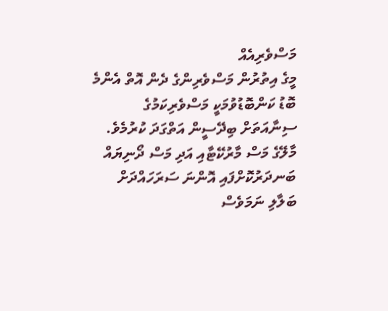މަސްވެރިއެއް
މީގެ އިތުރުން މަސްވެރިންގެ ދެން އޮތް އެންމެ ބޮޑު ކަންބޮޑުވުމަކީ މަސްވެރިކަމުގެ ސިނާއަތަށް ބިދޭސީން އަތްގަދަ ކުރުމެވެ. މާލޭގެ މަސް މާރުކޭޓާއި އަދި މަސް ދޯނިޔައް ބަނދަރުކޮށްފައި އޮންނަ ސަރަހައްދަށް ބަލާލި ނަމަވެސް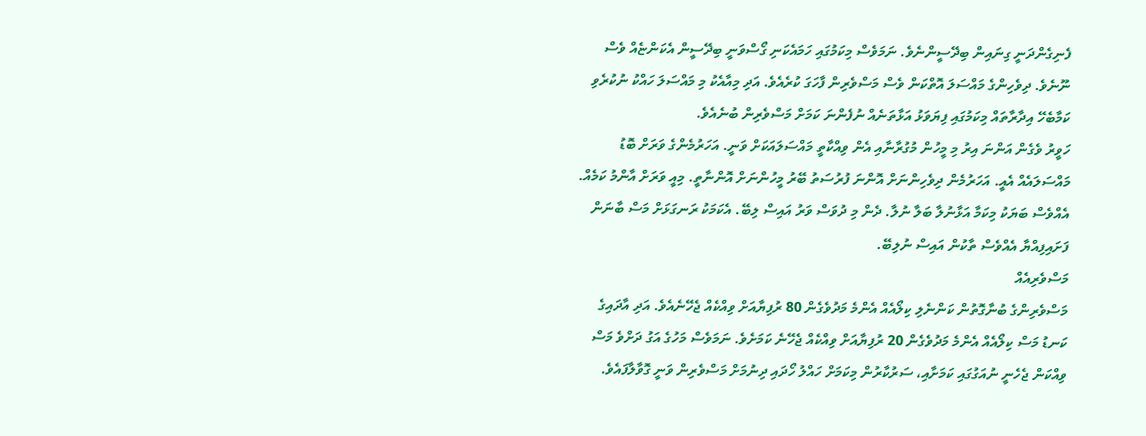ފެނިގެންދަނީ ގިނައިން ބިދޭސީންނެވެ. ނަމަވެސް މިކަމުގައި ހަމައެކަނި ގޯސްވަނީ ބިދޭސީން އެކަންޏެއް ވެސް ނޫނެވެ. ދިވެހިންގެ މައްސަލަ އޮތްކަން ވެސް މަސްވެރިން ފާހަގަ ކުރެއެވެ. އަދި މިއާއެކު މި މައްސަލަ ހައްކު ނުކުރެވި ކަމާބެހޭ އިދާރާތައް މިކަމުގައި ފިޔަވަޅު އަޅާތަނެއް ނުފެންނަ ކަމަށް މަސްވެރިން ބުނެއެވެ.
ހަވީރު ވެގެން އަންނަ އިރު މި މީހުން މުގުރާނާއި އެން ވިއްކާތީ މައްސަލައަކަށް ވަނީ. އަހަރުމެންގެ ވަރަށް ބޮޑު މައްސަލައެއް އެއީ. އަހަރުމެން ދިވެހިންނަށް އޮންނަ ފުރުސަތު ބޭރު މީހުންނަށް އޮންނާތީ. މިއީ ވަރަށް އާންމު ކަމެއް. އެއްވެސް ބަޔަކު މިކަމާ އަޅާނުލާ ބަލާ ނުލާ. ދެން މި ދުވަސް ވަރު އައިސް ލިބޭ. އެކަމަކު ރަނގަޅަށް މަސް ބާނަން ފަށައިފިއްޔާ އެއްވެސް ތާކުން އައިސް ނުލިބޭ.
މަސްވެރިއެއް
މަސްވެރިންގެ ބުނާގޮތުން ކަންނެލި ކިލޯއެއް އެންމެ މަދުވެގެން 80 ރުފިޔާއަށް ވިއްކެއް ޖެހޭނެއެވެ. އަދި އާދައިގެ ކަނޑު މަސް ކިލޯއެއް އެންމެ މަދުވެގެން 20 ރުފިޔާއަށް ވިއްކެއް ޖެހޭނެ ކަމަށެވެ. ނަމަވެސް މަހުގެ އަގު ދަށްވެ މަސް ވިއްކަން ޖެހެނީ ނުއަގުގައި ކަމަށާއި، ސަރުކާރުން މިކަމަށް ހައްލު ހޯދައި ދިނުމަށް މަސްވެރިން ވަނީ ގޮވާލާފައެވެ.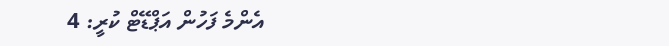އެންމެ ފަހުން އަޕްޑޭޓް ކުރީ: 4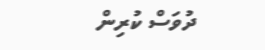ދުވަސް ކުރިން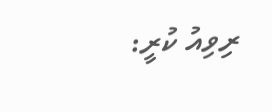ރިވިއު ކުރީ: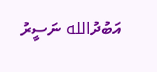އަބުދުالله ނަސީރު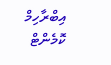އިބްރާހިމް
ކޮމެންޓް